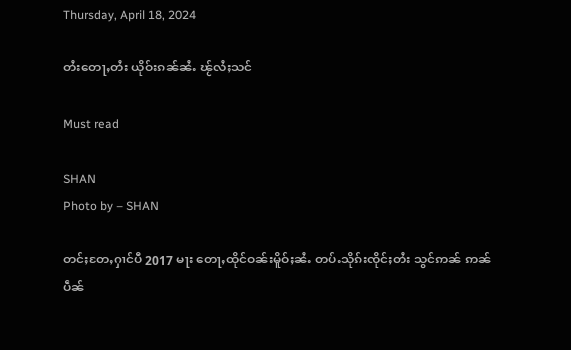Thursday, April 18, 2024

တႆးတေႃႇတႆး ယိုဝ်းၵၼ်ၼႆႉ ၽႂ်လႆႈသင်

Must read

SHAN
Photo by – SHAN

တင်ႈတႄႇႁၢင်ပီ 2017 မႃး တေႃႇထိုင်ဝၼ်းမိူဝ်ႈၼႆႉ တပ်ႉသိုၵ်းၸိုင်ႈတႆး သွင်ဢၼ် ဢၼ်ပဵၼ်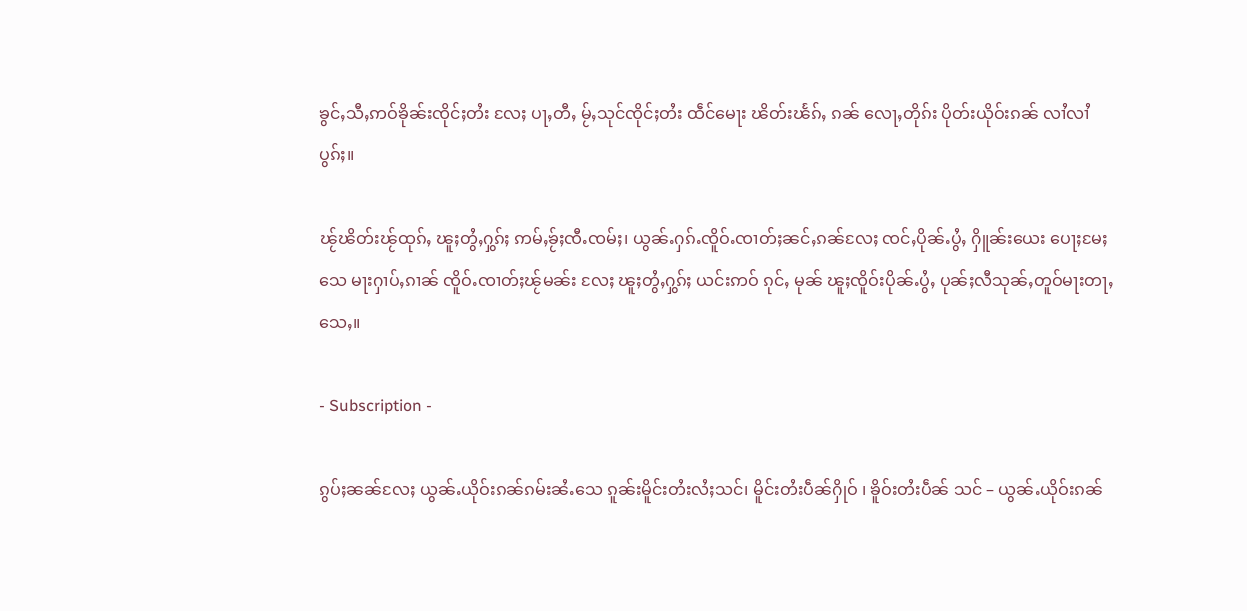ၶွင်ႇသီႇဢဝ်ၶိုၼ်းၸိုင်ႈတႆး လႄႈ ပႃႇတီႇ မႂ်ႇသုင်ၸိုင်ႈတႆး ထဵင်မေႃး ၽိတ်းၽႅၵ်ႇ ၵၼ် လေႃႇတိုၵ်း ပိုတ်းယိုဝ်းၵၼ် လၢႆလၢႆပွၵ်ႈ။

ၽႂ်ၽိတ်းၽႂ်ထုၵ်ႇ ၽူႈတွႆႇႁွၵ်ႈ ဢမ်ႇၶႂ်ႈၸီႉၸမ်ႈ၊ ယွၼ်ႉႁၵ်ႉၸိူဝ်ႉၸၢတ်ႈၼင်ႇၵၼ်လႄႈ ၸင်ႇပိုၼ်ႉပွႆႇ ႁိူၼ်းယေး ပေႃႈမႄႈသေ မႃးႁၢပ်ႇၵၢၼ် ၸိူဝ်ႉၸၢတ်ႈၽႂ်မၼ်း လႄႈ ၽူႈတွႆႇႁွၵ်ႈ ယင်းဢဝ် ၵုင်ႇ မုၼ် ၽူႈၸိူဝ်းပိုၼ်ႉပွႆႇ ပုၼ်ႈလီသုၼ်ႇတူဝ်မႃးတႃႇသေႇ။

- Subscription -

ၵွပ်ႈၼၼ်လႄႈ ယွၼ်ႉယိုဝ်းၵၼ်ၵမ်းၼႆႉသေ ၵူၼ်းမိူင်းတႆးလႆႈသင်၊ မိူင်းတႆးပဵၼ်ႁိုဝ် ၊ ၶိူဝ်းတႆးပဵၼ် သင် – ယွၼ်ႉယိုဝ်းၵၼ်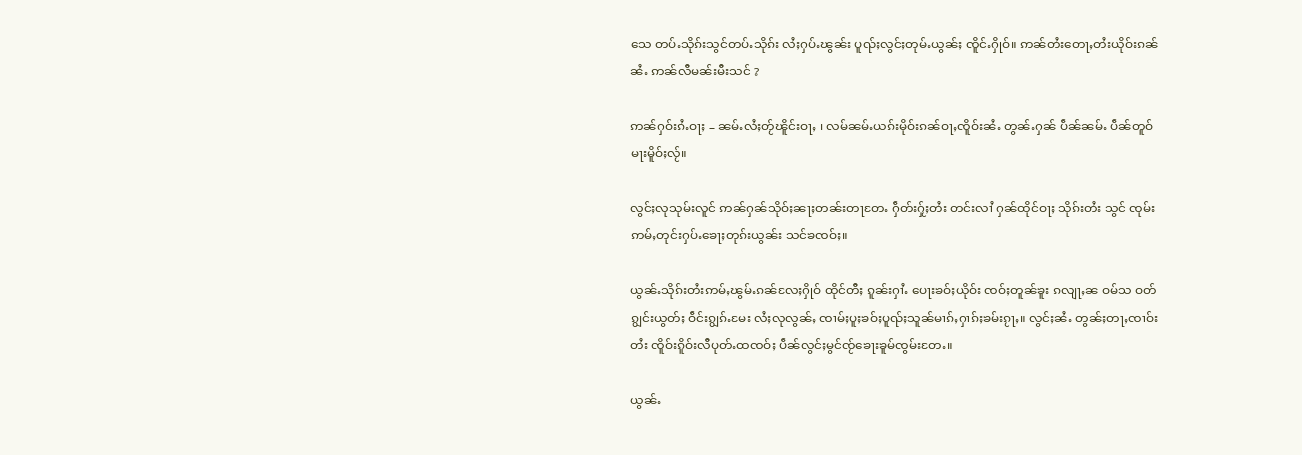သေ တပ်ႉသိုၵ်းသွင်တပ်ႉသိုၵ်း လႆႈႁပ်ႉၽွၼ်း ပူၺ်ႈလွင်ႈတုမ်ႉယွၼ်ႈ ၸိူင်ႉႁိုဝ်။ ဢၼ်တႆးတေႃႇတႆးယိုဝ်းၵၼ်ၼႆႉ ဢၼ်လီမၼ်းမီးသင် ?

ဢၼ်ႁဝ်းၵႆႉဝႃႈ – ၼမ်ႉလႆႈတႂ်ၽိူင်းဝႃႇ ၊ လမ်ၼမ်ႉယၵ်းမိုဝ်းၵၼ်ဝႃႇၸိူဝ်းၼႆႉ တွၼ်ႉႁၼ် ပဵၼ်ၼမ်ႉ ပဵၼ်တူဝ် မႃးမိူဝ်ႈလႂ်။

လွင်ႈလုသုမ်းလူင် ဢၼ်ႁၼ်သိုဝ်ႈၼႃႈတၼ်းတႃတႄႉ ႁဵတ်းႁႂ်ႈတႆး တင်းလၢႆ ႁၼ်ထိုင်ဝႃႈ သိုၵ်းတႆး သွင် ၸုမ်း ဢမ်ႇတုင်းႁပ်ႉၶေႃႈတုၵ်းယွၼ်း သင်ၶၸဝ်ႈ။

ယွၼ်ႉသိုၵ်းတႆးဢမ်ႇၽွမ်ႉၵၼ်လႄႈႁိုဝ် ထိုင်တီႈ ၵူၼ်းႁၢႆႉ ပေႃးၶဝ်ႈယိုဝ်း ၸဝ်ႈတူၼ်ၶူး ၵလျႃႇၼ ဝမ်သ ဝတ်ၵျွင်းယွတ်ႈ ဝဵင်းၵျွၵ်ႉမႄး လႆႈလုလွၼ်ႇ ၸၢမ်ႈပူႈၶဝ်ႈပူၺ်ႈသူၼ်မၢၵ်ႇႁၢၵ်ႈၶမ်းၵႂႃႇ။ လွင်ႈၼႆႉ တွၼ်ႈတႃႇၸၢဝ်းတႆး ၸိူဝ်းၵိူဝ်းလီပုတ်ႉထၸဝ်ႈ ပဵၼ်လွင်ႈမွင်ၸႂ်ၶေႃးၶူမ်ၸွမ်းတႄႉ။

ယွၼ်ႉ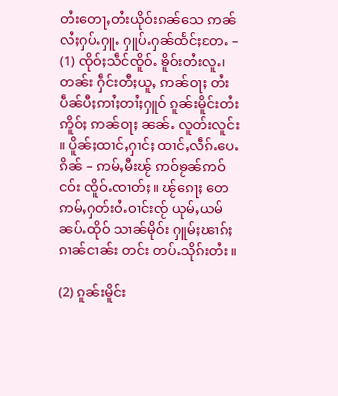တႆးတေႃႇတႆးယိုဝ်းၵၼ်သေ ဢၼ်လႆႈႁပ်ႉႁူႉ ႁူပ်ႉႁၼ်ထႅင်ႈတႄႉ –
(1) ၸိုဝ်ႈသဵင်ၸိူဝ်ႉ ၶိူဝ်းတႆးလူႉ၊ တၼ်း ႁဵင်းတီႈယူႇ ဢၼ်ဝႃႈ တႆး ပဵၼ်ပီႈဢၢႆႈတၢႆႈႁူဝ် ၵူၼ်းမိူင်းတႆး ဢိူဝ်ႈ ဢၼ်ဝႃႈ ၼၼ်ႉ လူတ်းလူင်း ။ ပိူၼ်ႈထၢင်ႇႁၢင်ႈ ထၢင်ႇလဵၵ်ႉပေႉၵိၼ် – ဢမ်ႇမီးၽႂ် ဢဝ်ၶႂၼ်ဢဝ်ငဝ်း ၸိူဝ်ႉၸၢတ်ႈ။ ၽႂ်ၵေႃႈ တေဢမ်ႇႁတ်းဝႆႉဝၢင်းၸႂ် ယုမ်ႇယမ်ၼပ်ႉထိုဝ် သၢၼ်မိုဝ်း ႁူမ်ႈၽၢၵ်ႈၵၢၼ်ငၢၼ်း တင်း တပ်ႉသိုၵ်းတႆး။

(2) ၵူၼ်းမိူင်း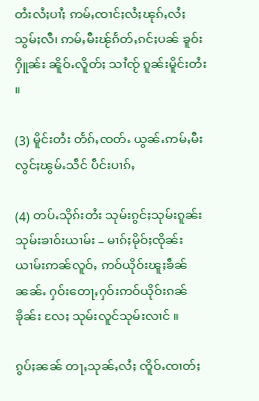တႆးလႆႈပၢႆႈ ဢမ်ႇၸၢင်ႈလႆႈၽုၵ်ႇလႆႈသွမ်ႈလီ၊ ဢမ်ႇမီးၽႂ်ၵႅတ်ႇၵင်ႈပၼ် ၶူဝ်းႁိူၼ်း ၼိူဝ်ႉလိူတ်ႈ သၢႆၸႂ် ၵူၼ်းမိူင်းတႆး ။

(3) မိူင်းတႆး တႅၵ်ႇၸတ်ႉ ယွၼ်ႉဢမ်ႇမီးလွင်ႈၽွမ်ႉသဵင် ပဵင်းပၢၵ်ႇ

(4) တပ်ႉသိုၵ်းတႆး သုမ်းၵွင်ႈသုမ်းၵူၼ်း သုမ်းၶၢဝ်းယၢမ်း – မၢၵ်ႈမိုဝ်ႈၸိုၼ်းယၢမ်းဢၼ်လူဝ်ႇ ဢဝ်ယိုဝ်းၽူႈၶဵၼ်ၼၼ်ႉ ႁဝ်းတေႃႇႁဝ်းဢဝ်ယိုဝ်းၵၼ်ၶိုၼ်း လႄႈ သုမ်းလူင်သုမ်းလၢင် ။

ၵွပ်ႈၼၼ် တႃႇသုၼ်ႇလႆႈ ၸိူဝ်ႉၸၢတ်ႈ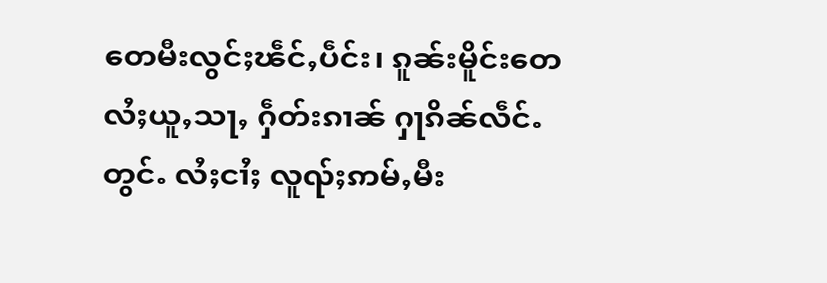တေမီးလွင်ႈၽဵင်ႇပဵင်း၊ ၵူၼ်းမိူင်းတေလႆႈယူႇသႃႇ ႁဵတ်းၵၢၼ် ႁႃၵိၼ်လဵင်ႉတွင်ႉ လႆႈငၢႆႈ လူၺ်ႈဢမ်ႇမီး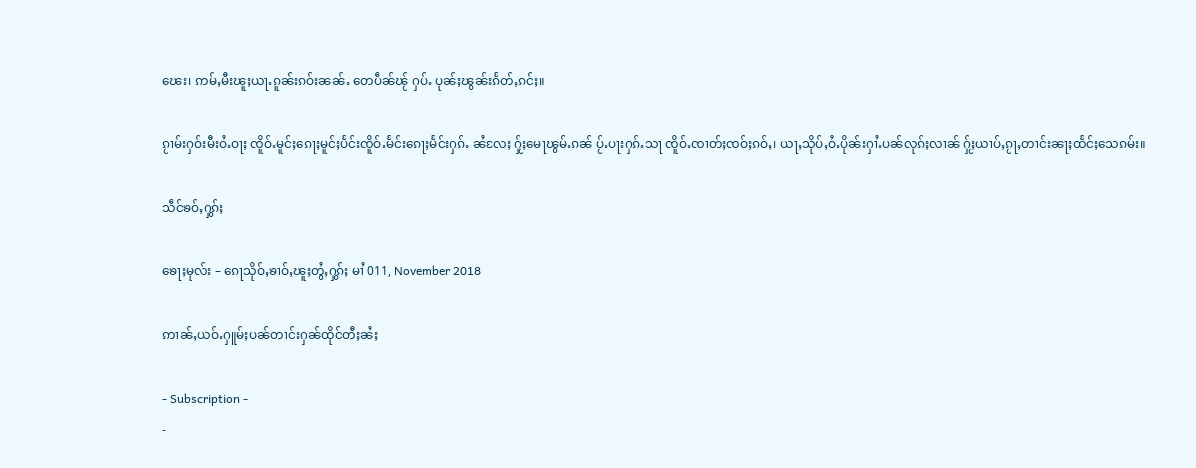ၽေး၊ ဢမ်ႇမီးၽူႈယႃႉၵူၼ်းၵဝ်းၼၼ်ႉ တေပဵၼ်ၽႂ် ႁပ်ႉ ပုၼ်ႈၽွၼ်းၵႅတ်ႇၵင်ႈ။

ၵႂၢမ်းႁဝ်းမီးဝႆႉဝႃႈ ၸိူဝ်ႉမူင်ႈၵေႃႈမူင်ႈပႅင်းၸိူဝ်ႉမႅင်းၵေႃႈမႅင်းႁၵ်ႉ ၼႆလႄႈ ႁႂ်ႈမေႃၽွမ်ႉၵၼ် ပႂ်ႉပႃးႁၵ်ႉသႃ ၸိူဝ်ႉၸၢတ်ႈၸဝ်ႈၵဝ်ႇ၊ ယႃႇသိုပ်ႇဝႆႉပိုၼ်းႁၢႆႉပၼ်လုၵ်ႈလၢၼ် ႁႂ်ႈယၢပ်ႇၵႂႃႇတၢင်းၼႃႈထႅင်ႈသေၵမ်း။

သဵင်ၶဝ်ႇႁွၵ်ႈ

ၶေႃႈမုလ်း – ၵေႃသိုဝ်ႇၶၢဝ်ႇၽူႈတွႆႇႁွၵ်ႈ မၢႆ 011, November 2018

ဢၢၼ်ႇယဝ်ႉႁူမ်ႈပၼ်တၢင်းႁၼ်ထိုင်တီႈၼႆႈ

- Subscription -
-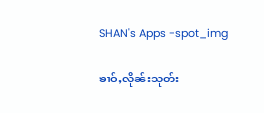SHAN's Apps -spot_img

ၶၢဝ်ႇလိုၼ်းသုတ်း